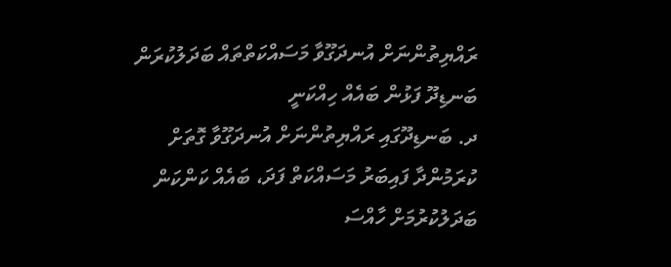ރައްޔިތުންނަށް އުނދަގޫވާ މަސައްކަތްތައް ބަދަލުކުރަން ބަނޑިދޫ ފަޅުން ބައެއް ހިއްކަނީ
ދ. ބަނޑިދޫގައި ރައްޔިތުންނަށް އުނދަގޫވާ ގޮތަށް ކުރަމުންދާ ފައިބަރު މަސައްކަތް ފަދަ، ބައެއް ކަންކަން ބަދަލުކުރުމަށް ހާއްސަ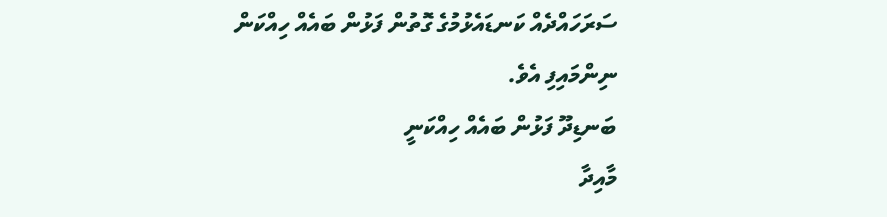ސަރަހައްދެއް ކަނޑައެޅުމުގެ ގޮތުން ފަޅުން ބައެއް ހިއްކަން ނިންމައިފި އެވެ.
ބަނޑިދޫ ފަޅުން ބައެއް ހިއްކަނީ
މާއިދާ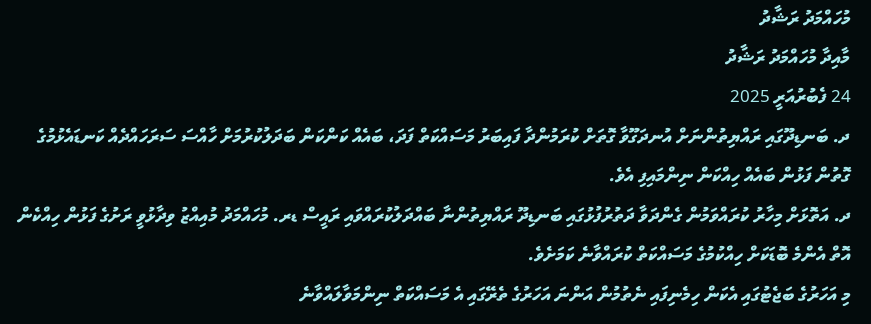މުހައްމަދު ރަޝާދު
މާއިދާ މުހައްމަދު ރަޝާދު
24 ފެބުރުއަރީ 2025
ދ. ބަނޑިދޫގައި ރައްޔިތުންނަށް އުނދަގޫވާ ގޮތަށް ކުރަމުންދާ ފައިބަރު މަސައްކަތް ފަދަ، ބައެއް ކަންކަން ބަދަލުކުރުމަށް ހާއްސަ ސަރަހައްދެއް ކަނޑައެޅުމުގެ ގޮތުން ފަޅުން ބައެއް ހިއްކަން ނިންމައިފި އެވެ.
ދ. އަތޮޅަށް މިހާރު ކުރައްވަމުން ގެންދަވާ ދަތުރުފުޅުގައި ބަނޑިދޫ ރައްޔިތުންނާ ބައްދަލުކުރައްވައި ރައީސް ޑރ. މުހައްމަދު މުއިއްޒު ވިދާޅުވީ ރަށުގެ ފަޅުން ހިއްކެން އޮތް އެންމެ ބޮޑަކަށް ހިއްކުމުގެ މަސައްކަތް ކުރައްވާނެ ކަމަށެވެ.
މި އަހަރުގެ ބަޖެޓުގައި އެކަން ހިމެނިފައި ނެތުމުން އަންނަ އަހަރުގެ ތެރޭގައި އެ މަސައްކަތް ނިންމަވާލައްވާނެ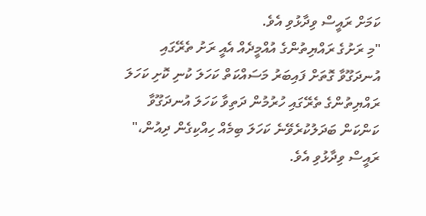ކަމަށް ރައީސް ވިދާޅުވި އެވެ.
"މި ރަށުގެ ރައްޔިތުންގެ އުއްމީދެއް އެއީ ރަށު ތެރޭގައި އުނދަގޫވާ ގޮތަށް ފައިބަރު މަސައްކަތް ކަހަލަ ކުނި ކޮށި ކަހަލަ ރައްޔިތުންގެ ތެރޭގައި ހުރުމުން ދަތިވާ ކަހަލަ އުނދަގޫވާ ކަންކަން ބަދަލުކުރެވޭނެ ކަހަލަ ބިމެއް ހިއްކިގެން ދިއުން،" ރައީސް ވިދާޅުވި އެވެ.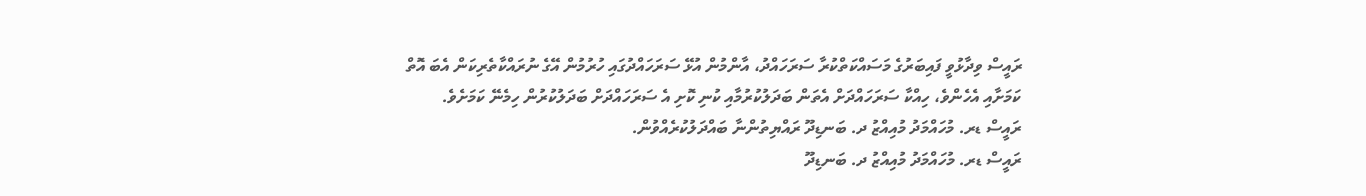ރައީސް ވިދާޅުވީ ފައިބަރުގެ މަސައްކަތްކުރާ ސަރަހައްދު، އާންމުން އުޅޭ ސަރަހައްދުގައި ހުރުމުން އޭގެ ނުރައްކާތެރިކަން އެބަ އޮތް ކަމަށާއި އެހެންވެ، ހިއްކާ ސަރަހައްދަށް އެތަން ބަދަލުކުރުމާއި ކުނި ކޮށި އެ ސަރަހައްދަށް ބަދަލުކުރުން ހިމެނޭ ކަމަށެވެ.
ރައީސް ޑރ. މުހައްމަދު މުއިއްޒު ދ. ބަނޑިދޫ ރައްޔިތުންނާ ބައްދަލުކުރެއްވުން.
ރައީސް ޑރ. މުހައްމަދު މުއިއްޒު ދ. ބަނޑިދޫ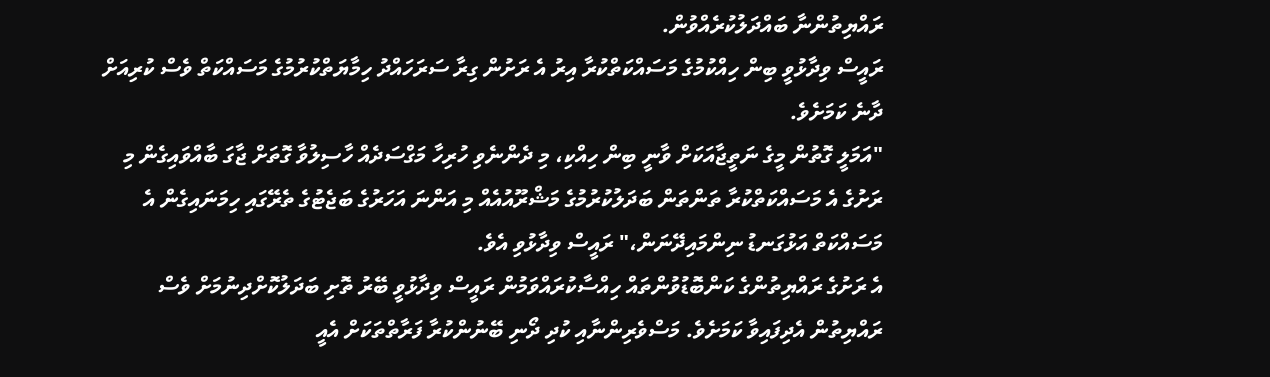ރައްޔިތުންނާ ބައްދަލުކުރެއްވުން.
ރައީސް ވިދާޅުވީ ބިން ހިއްކުމުގެ މަސައްކަތްކުރާ އިރު އެ ރަށުން ގިރާ ސަރަހައްދު ހިމާޔަތްކުރުމުގެ މަސައްކަތް ވެސް ކުރިއަށް ދާނެ ކަމަށެވެ.
"އަމަލީ ގޮތުން މީގެ ނަތީޖާއަކަށް ވާނީ ބިން ހިއްކި، މި ދެންނެވި ހުރިހާ މަގްސަދެއް ހާސިލުވާ ގޮތަށް ޖާގަ ބާއްވައިގެން މި ރަށުގެ އެ މަސައްކަތްކުރާ ތަންތަން ބަދަލުކުރުމުގެ މަޝްރޫއުއެއް މި އަންނަ އަހަރުގެ ބަޖެޓުގެ ތެރޭގައި ހިމަނައިގެން އެ މަސައްކަތް އަޅުގަނޑު ނިންމައިދޭނަން،" ރައީސް ވިދާޅުވި އެވެ.
އެ ރަށުގެ ރައްޔިތުންގެ ކަންބޮޑުވުންތައް ހިއްސާކުރައްވަމުން ރައީސް ވިދާޅުވީ ބޭރު ތޮށި ބަދަލުކޮށްދިނުމަށް ވެސް ރައްޔިތުން އެދިފައިވާ ކަމަށެވެ. މަސްވެރިންނާއި ކުދި ދޯނި ބޭނުންކުރާ ފަރާތްތަކަށް އެއީ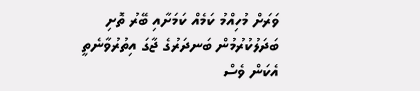ވަރަށް މުހިއްމު ކަމެއް ކަމަށާއި ބޭރު ތޮށި ބަދަލުކުރުމުން ބަނދަރުގެ ޖާގަ އިތުރުވާނެތީ އެކަން ވެސް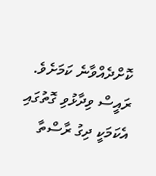ކޮށްދެއްވާނެ ކަމަށެވެ.
ރައީސް ވިދާޅުވި ގޮތުގައި އެކަމަކީ ދިގު ރާސްތާ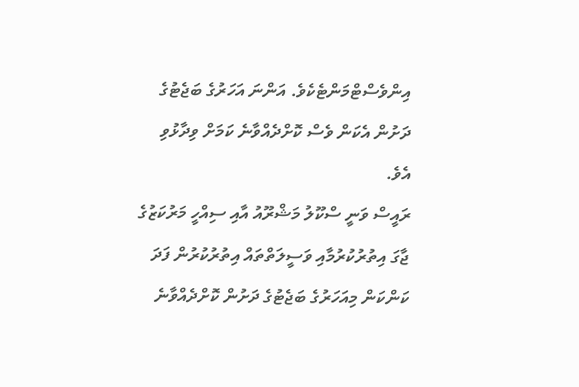އިންވެސްޓްމަންޓެކެވެ. އަންނަ އަހަރުގެ ބަޖެޓުގެ ދަށުން އެކަން ވެސް ކޮށްދެއްވާނެ ކަމަށް ވިދާޅުވި އެވެ.
ރައީސް ވަނީ ސްކޫލު މަޝްރޫއު އާއި ސިއްހީ މަރުކަޒުގެ ޖާގަ އިތުރުކުރުމާއި ވަސީލަތްތައް އިތުރުކުރުން ފަދަ ކަންކަން މިއަހަރުގެ ބަޖެޓުގެ ދަށުން ކޮށްދެއްވާނެ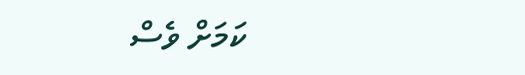ކަމަށް ވެސް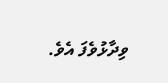ވިދާޅުވެފަ އެވެ.